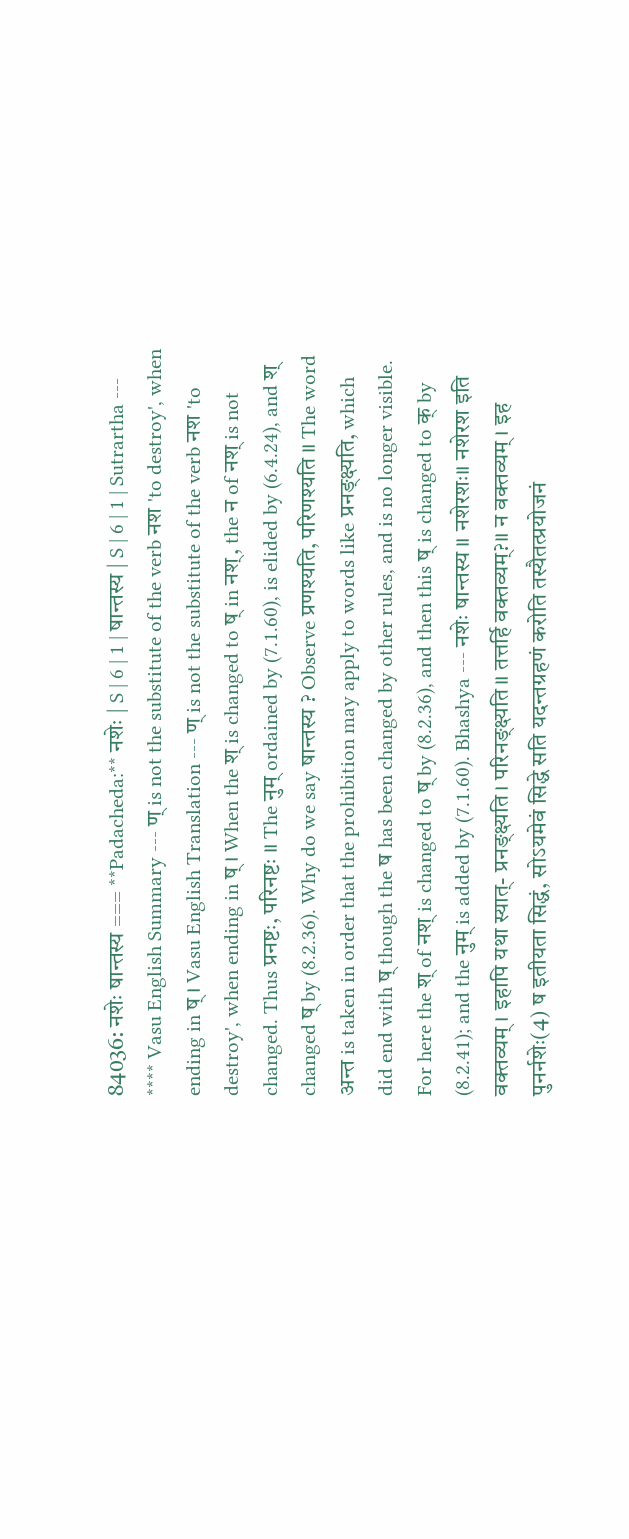84036: नशेः षान्तस्य === **Padacheda:** नशेः | S | 6 | 1 | षान्तस्य | S | 6 | 1 | Sutrartha --- **** Vasu English Summary --- ण् is not the substitute of the verb नश 'to destroy', when ending in ष्। Vasu English Translation --- ण् is not the substitute of the verb नश 'to destroy', when ending in ष्। When the श् is changed to ष् in नश्, the न of नश् is not changed. Thus प्रनष्टः, परिनष्टः ॥ The नुम् ordained by (7.1.60), is elided by (6.4.24), and श् changed ष् by (8.2.36). Why do we say षान्तस्य ? Observe प्रणश्यति, परिणश्यति ॥ The word अन्त is taken in order that the prohibition may apply to words like प्रनङ्क्ष्यति, which did end with ष् though the ष has been changed by other rules, and is no longer visible. For here the श् of नश् is changed to ष् by (8.2.36), and then this ष् is changed to क् by (8.2.41); and the नुम् is added by (7.1.60). Bhashya --- नशेः षान्तस्य ॥ नशेरशः॥ नशेरश इति वक्तव्यम्। इहापि यथा स्यात्- प्रनङ्क्ष्यति। परिनङ्क्ष्यति॥ तत्तर्हि वक्तव्यम्?॥ न वक्तव्यम्। इह पुनर्नशेः(4) ष इतीयता सिद्धं, सोऽयमेवं सिद्धे सति यदन्तग्रहणं करोति तस्यैतत्प्रयोजनं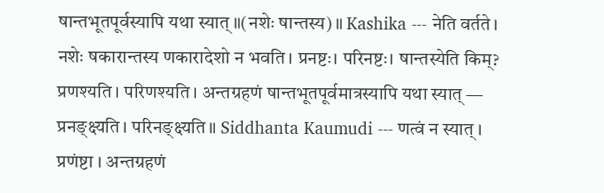षान्तभूतपूर्वस्यापि यथा स्यात्॥(नशेः षान्तस्य)॥ Kashika --- नेति वर्तते। नशेः षकारान्तस्य णकारादेशो न भवति। प्रनष्टः। परिनष्टः। षान्तस्येति किम्? प्रणश्यति। परिणश्यति। अन्तग्रहणं षान्तभूतपूर्वमात्रस्यापि यथा स्यात् — प्रनङ्क्ष्यति। परिनङ्क्ष्यति॥ Siddhanta Kaumudi --- णत्वं न स्यात् । प्रणंष्टा । अन्तग्रहणं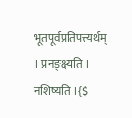भूतपूर्वप्रतिपत्त्यर्थम् । प्रनङ्क्ष्यति । नशिष्यति ।{$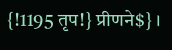{!1195 तृप!} प्रीणने$} ।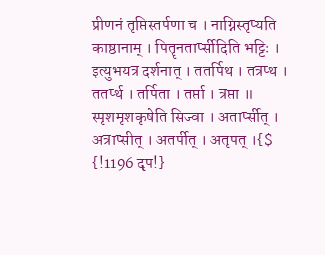प्रीणनं तृप्तिस्तर्पणा च । नाग्निस्तृप्यति काष्ठानाम् । पितॄनतार्प्सीदिति भट्टिः । इत्युभयत्र दर्शनात् । ततर्पिथ । तत्रप्थ । ततर्प्थ । तर्पिता । तर्प्ता । त्रप्ता ॥ स्पृशमृशकृषेति सिज्वा । अतार्प्सीत् । अत्राप्सीत् । अतर्पीत् । अतृपत् ।{$ {!1196 दृप!}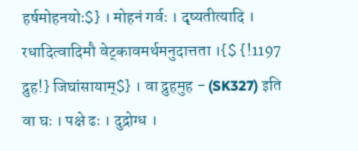हर्षमोहनयोः$} । मोहनं गर्वः । दृष्यतीत्यादि । रधादित्वादिमौ वेट्कावमर्थमनुदात्तता ।{$ {!1197 द्रुह!} जिघांसायाम्$} । वा द्रुहमुह - (SK327) इति वा घः । पक्षे ढः । दुद्रोग्ध ।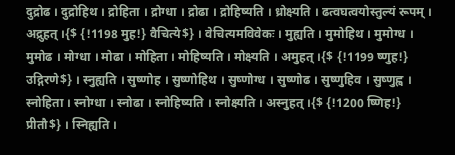दुद्रोढ । दुद्रोहिथ । द्रोहिता । द्रोग्धा । द्रोढा । द्रोहिष्यति । ध्रोक्ष्यति । ढत्वघत्वयोस्तुल्यं रूपम् । अद्रुहत् ।{$ {!1198 मुह!} वैचित्ये$} । वेचित्यमविवेकः । मुह्यति । मुमोहिथ । मुमोग्ध । मुमोढ । मोग्धा । मोढा । मोहिता । मोहिष्यति । मोक्ष्यति । अमुहत् ।{$ {!1199 ष्णुह!} उद्गिरणे$} । स्नुह्यति । सुष्णोह । सुष्णोहिथ । सुष्णोग्ध । सुष्णोढ । सुष्णुहिव । सुष्णुह्व । स्नोहिता । स्नोग्धा । स्नोढा । स्नोहिष्यति । स्नोक्ष्यति । अस्नुहत् ।{$ {!1200 ष्णिह!} प्रीतौ$} । स्निह्यति ।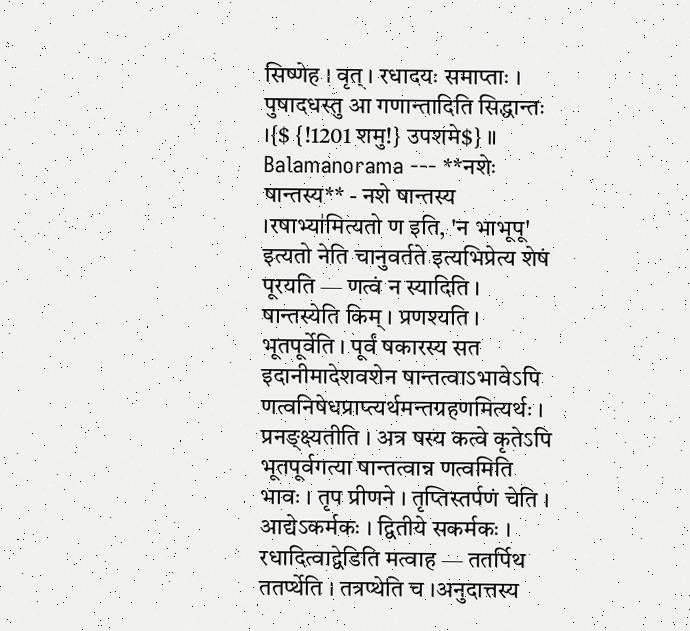सिष्णेह । वृत् । रधादयः समाप्ताः । पुषादधस्तु आ गणान्तादिति सिद्धान्तः ।{$ {!1201 शमु!} उपशमे$} ॥ Balamanorama --- **नशेः षान्तस्य** - नशे षान्तस्य ।रषाभ्या॑मित्यतो ण इति, 'न भाभूपू' इत्यतो नेति चानुवर्तते इत्यभिप्रेत्य शेषं पूरयति — णत्वं न स्यादिति । षान्तस्येति किम् । प्रणश्यति । भूतपूर्वेति । पूर्वं षकारस्य सत इदानीमादेशवशेन षान्तत्वाऽभावेऽपि णत्वनिषेधप्राप्त्यर्थमन्तग्रहणमित्यर्थः । प्रनङ्क्ष्यतीति । अत्र षस्य कत्वे कृतेऽपि भूतपूर्वगत्या षान्तत्वान्न णत्वमिति भावः । तृप प्रीणने । तृप्तिस्तर्पणं चेति । आद्येऽकर्मकः । द्वितीये सकर्मकः । रधादित्वाद्वेडिति मत्वाह — ततर्पिथ ततर्प्थेति । तत्रप्थेति च ।अनुदात्तस्य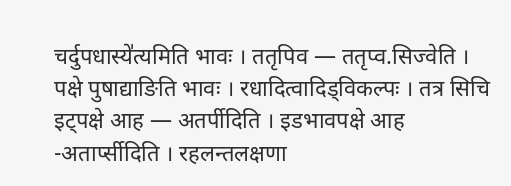चर्दुपधास्ये॑त्यमिति भावः । ततृपिव — ततृप्व.सिज्वेति । पक्षे पुषाद्याङिति भावः । रधादित्वादिड्विकल्पः । तत्र सिचि इट्पक्षे आह — अतर्पीदिति । इडभावपक्षे आह -अतार्प्सीदिति । रहलन्तलक्षणा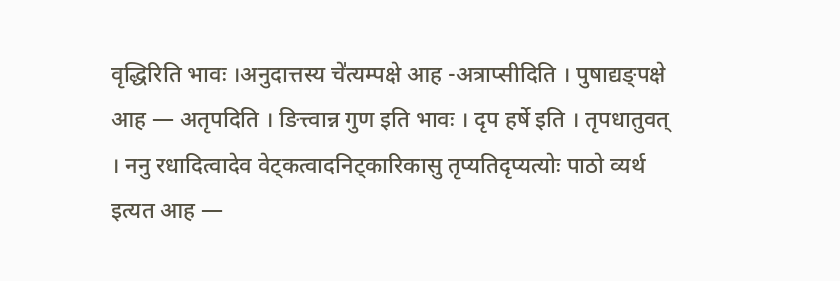वृद्धिरिति भावः ।अनुदात्तस्य चे॑त्यम्पक्षे आह -अत्राप्सीदिति । पुषाद्यङ्पक्षे आह — अतृपदिति । ङित्त्वान्न गुण इति भावः । दृप हर्षे इति । तृपधातुवत् । ननु रधादित्वादेव वेट्कत्वादनिट्कारिकासु तृप्यतिदृप्यत्योः पाठो व्यर्थ इत्यत आह —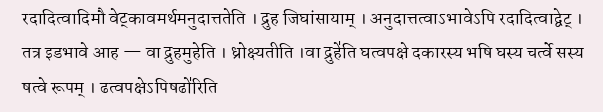रदादित्वादिमौ वेट्कावमर्थमनुदात्ततेति । द्रुह जिघांसायाम् । अनुदात्तत्वाऽभावेऽपि रदादित्वाद्वेट् । तत्र इडभावे आह — वा द्रुहमुहेति । ध्रोक्ष्यतीति ।वा द्रुहे॑ति घत्वपक्षे दकारस्य भषि घस्य चर्त्वे सस्य षत्वे रूपम् । ढत्वपक्षेऽपिषढो॑रिति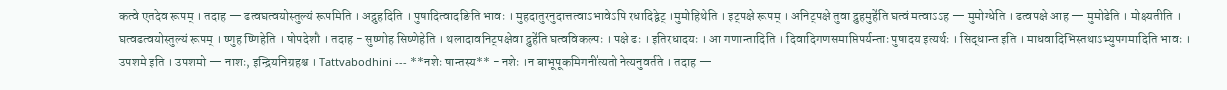कत्वे एतदेव रूपम् । तदाह — ढत्वघत्वयोस्तुल्यं रूपमिति । अद्रुहदिति । पुषादित्वादङिति भावः । मुहदातुरनुदात्तत्वाऽभावेऽपि रधादिद्वेट् ।मुमोहिथेति । इट्पक्षे रूपम् । अनिट्पक्षे तुवा द्रुहमुहे॑ति घत्वं मत्वाऽऽह — मुमोग्धेति । ढत्वपक्षे आह — मुमोढेति । मोक्ष्यतीति । घत्वढत्वयोस्तुल्यं रूपम् । ष्णुह ष्णिहेति । षोपदेशौ । तदाह - सुष्णोह सिष्णेहेति । थलादावनिट्पक्षेवा द्रुहे॑ति घत्वविकल्पः । पक्षे ढः । इतिरधादयः । आ गणान्तादिति । दिवादिगणसमाप्तिपर्यन्ताः पुषादय इत्यर्थः । सिद्धान्त इति । माधवादिभिस्तथाऽभ्युपगमादिति भावः । उपशमे इति । उपशमो — नाशः, इन्द्रियनिग्रहश्च । Tattvabodhini --- **नशेः षान्तस्य** - नशेः ।न बाभूपूकमिगनी॑त्यतो नेत्यनुवर्तते । तदाह —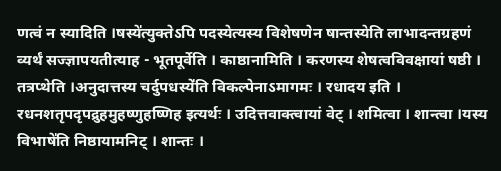णत्वं न स्यादिति ।षस्ये॑त्युक्तेऽपि पदस्येत्यस्य विशेषणेन षान्तस्येति लाभादन्तग्रहणं व्यर्थं सज्ज्ञापयतीत्याह - भूतपूर्वेति । काष्ठानामिति । करणस्य शेषत्वविवक्षायां षष्ठी । तत्रप्थेति ।अनुदात्तस्य चर्दुपधस्ये॑ति विकल्पेनाऽमागमः । रधादय इति । रधनशतृपदृपद्रुहमुहष्णुहष्णिह इत्यर्थः । उदित्तवाक्त्वायां वेट् । शमित्वा । शान्त्वा ।यस्य विभाषे॑ति निष्ठायामनिट् । शान्तः ।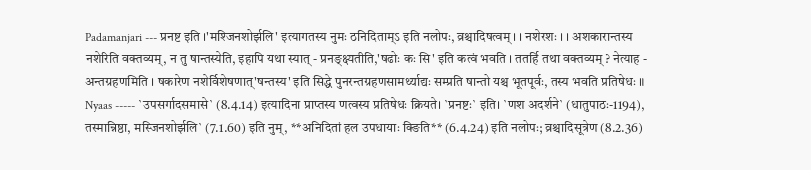Padamanjari --- प्रनष्ट इति ।'मश्जिनशोर्झलि' इत्यागतस्य नुमः ठनिदिताम्ऽ इति नलोपः, व्रश्चादिषत्वम् । । नशेरशः । । अशकारान्तस्य नशेरिति वक्तव्यम्, न तु षान्तस्येति, इहापि यथा स्यात् - प्रनङ्क्ष्यतीति,'षढोः कः सि' इति कत्वं भवति । ततर्हि तथा वक्तव्यम् ? नेत्याह - अन्तग्रहणमिति । षकारेण नशेर्विशेषणात्'षन्तस्य' इति सिद्धे पुनरन्तग्रहणसामर्थ्याद्यः सम्प्रति षान्तो यश्च भूतपूर्वः, तस्य भवति प्रतिषेधः ॥ Nyaas ----- `उपसर्गादसमासे` (8.4.14) इत्यादिना प्राप्तस्य णत्वस्य प्रतिषेधः क्रियते। `प्रनष्टः` इति। `णश अदर्शने` (धातुपाठः-1194), तस्मान्निष्ठा, मस्जिनशोर्झलि` (7.1.60) इति नुम्, **अनिदितां हल उपधायाः क्ङिति** (6.4.24) इति नलोपः; व्रश्चादिसूत्रेण (8.2.36)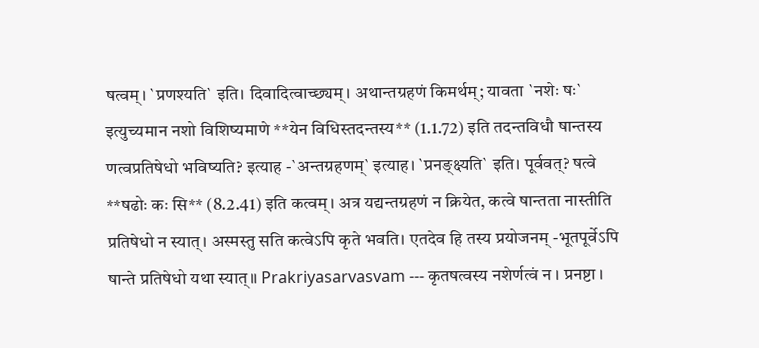षत्वम्। `प्रणश्यति` इति। दिवादित्वाच्छ्यम्। अथान्तग्रहणं किमर्थम्; यावता `नशेः षः` इत्युच्यमान नशो विशिष्यमाणे **येन विधिस्तदन्तस्य** (1.1.72) इति तदन्तविधौ षान्तस्य णत्वप्रतिषेधो भविष्यति? इत्याह -`अन्तग्रहणम्` इत्याह। `प्रनङ्क्ष्यति` इति। पूर्ववत्? षत्वे **षढोः कः सि** (8.2.41) इति कत्वम्। अत्र यद्यन्तग्रहणं न क्रियेत, कत्वे षान्तता नास्तीति प्रतिषेधो न स्यात्। अस्मस्तु सति कत्वेऽपि कृते भवति। एतदेव हि तस्य प्रयोजनम् -भूतपूर्वेऽपि षान्ते प्रतिषेधो यथा स्यात्॥ Prakriyasarvasvam --- कृतषत्वस्य नशेर्णत्वं न । प्रनष्टा ।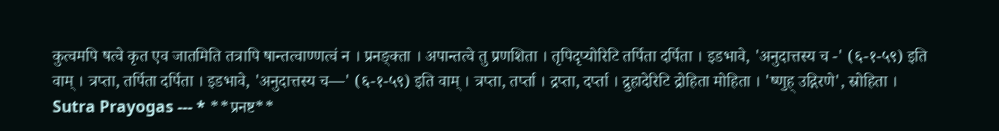कुत्वमपि षत्वे कृत एव जातमिति तत्रापि षान्तत्वाण्णत्वं न । प्रनङ्क्ता । अपान्तत्वे तु प्रणशिता । तृपिदृप्योरिटि तर्पिता दर्पिता । इडभावे, 'अनुदात्तस्य च -' (६-१-५९) इति वाम् । त्रप्ता, तर्पिता दर्पिता । इडभावे, 'अनुदात्तस्य च—' (६-१-५९) इति वाम् । त्रप्ता, तर्प्ता । द्रप्ता, दर्प्ता । द्रुहादेरिटि द्रोहिता मोहिता । 'ष्णुह् उद्गिरणे', स्रोहिता । Sutra Prayogas --- * **प्रनष्ट**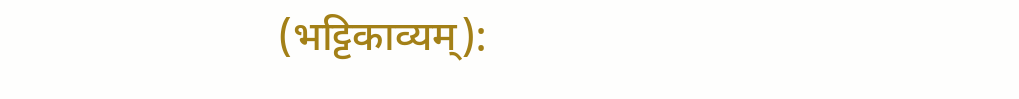(भट्टिकाव्यम्):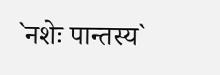`नशेः पान्तस्य`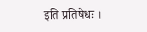इति प्रतिषेधः ।